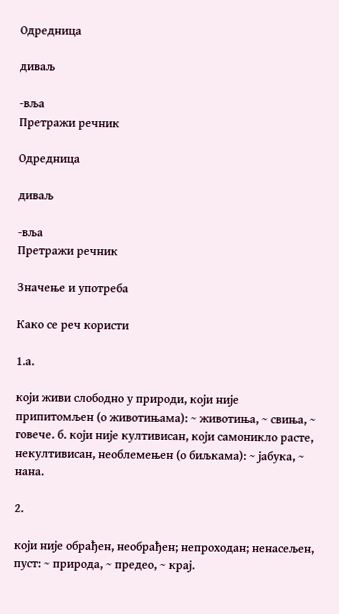Одредница

диваљ

-вља
Претражи речник

Одредница

диваљ

-вља
Претражи речник

Значење и употреба

Како се реч користи

1.а.

који живи слободно у природи, који није припитомљен (о животињама): ~ животиња, ~ свиња, ~ говече. б. који није култивисан, који самоникло расте, некултивисан, необлемењен (о биљкама): ~ јабука, ~ нана.

2.

који није обрађен, необрађен; непроходан; ненасељен, пуст: ~ природа, ~ предео, ~ крај.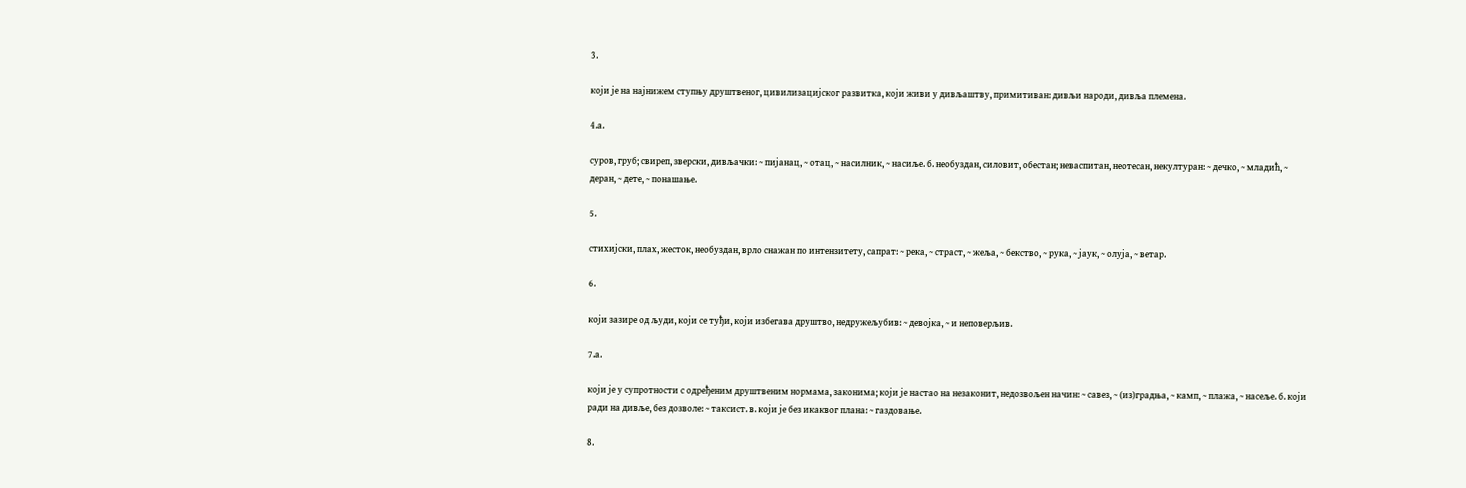3.

који је на најнижем ступњу друштвеног, цивилизацијског развитка, који живи у дивљаштву, примитиван: дивљи народи, дивља племена.

4.а.

суров, груб; свиреп, зверски, дивљачки: ~ пијанац, ~ отац, ~ насилник, ~ насиље. б. необуздан, силовит, обестан; неваспитан, неотесан, некултуран: ~ дечко, ~ младић, ~ деран, ~ дете, ~ понашање.

5.

стихијски, плах, жесток, необуздан, врло снажан по интензитету, сапрат: ~ река, ~ страст, ~ жеља, ~ бекство, ~ рука, ~ јаук, ~ олуја, ~ ветар.

6.

који зазире од људи, који се туђи, који избегава друштво, недружељубив: ~ девојка, ~ и неповерљив.

7.а.

који је у супротности с одређеним друштвеним нормама, законима; који је настао на незаконит, недозвољен начин: ~ савез, ~ (из)градња, ~ камп, ~ плажа, ~ насеље. б. који ради на дивље, без дозволе: ~ таксист. в. који је без икаквог плана: ~ газдовање.

8.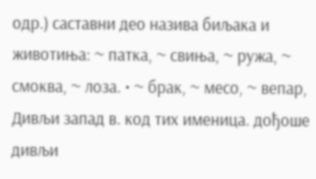одр.) саставни део назива биљака и животиња: ~ патка, ~ свиња, ~ ружа, ~ смоква, ~ лоза. • ~ брак, ~ месо, ~ вепар, Дивљи запад в. код тих именица. дођоше дивљи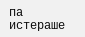па истераше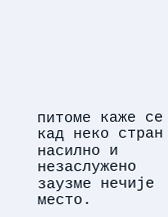питоме каже се кад неко стран насилно и незаслужено заузме нечије место.